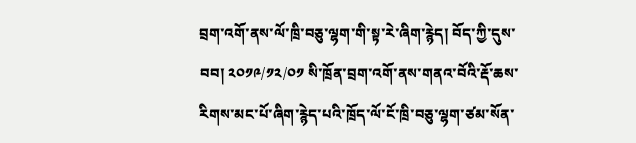བྲག་འགོ་ནས་ལོ་ཁྲི་བཅུ་ལྷག་གི་སྟ་རེ་ཞིག་རྙེད། བོད་ཀྱི་དུས་བབ། ༢༠༡༩/༡༢/༠༡ སི་ཁྲོན་བྲག་འགོ་ནས་གནའ་བོའི་རྡོ་ཆས་རིགས་མང་པོ་ཞིག་རྙེད་པའི་ཁྲོད་ལོ་ངོ་ཁྲི་བཅུ་ལྷག་ཙམ་སོན་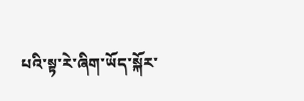པའི་སྟ་རེ་ཞིག་ཡོད་སྐོར་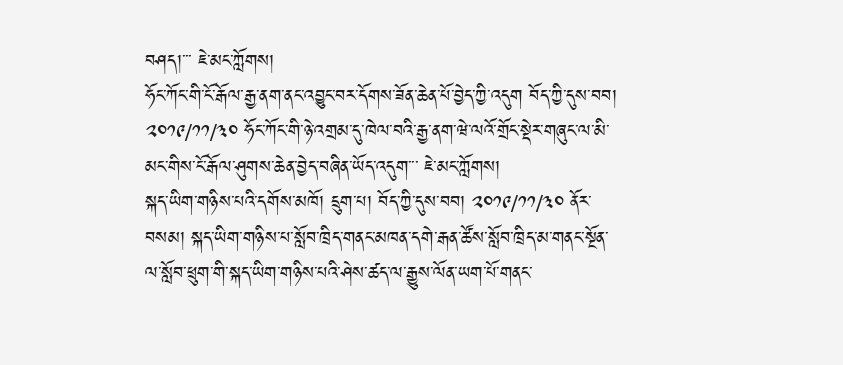བཤད།་་་ ཇེ་མང་ཀློགས།
ཧོང་ཀོང་གི་ངོ་རྒོལ་རྒྱ་ནག་ནང་འབྱུང་བར་དོགས་ཟོན་ཆེན་པོ་བྱེད་ཀྱི་འདུག བོད་ཀྱི་དུས་བབ། ༢༠༡༩/༡༡/༣༠ ཧོང་ཀོང་གི་ཉེ་འགྲམ་དུ་ཁེལ་བའི་རྒྱ་ནག་ཝེ་ལའོ་གྲོང་སྡེར་གཞུང་ལ་མི་མང་གིས་ངོ་རྒོལ་ཤུགས་ཆེན་བྱེད་བཞིན་ཡོད་འདུག་་་ ཇེ་མང་ཀློགས།
སྐད་ཡིག་གཉིས་པའི་དགོས་མཁོ། དྲུག་པ། བོད་ཀྱི་དུས་བབ། ༢༠༡༩/༡༡/༣༠ ནོར་བསམ། སྐད་ཡིག་གཉིས་པ་སློབ་ཁྲིད་གནང་མཁན་དགེ་རྒན་ཚོས་སློབ་ཁྲིད་མ་གནང་སྔོན་ལ་སློབ་ཕྲུག་གི་སྐད་ཡིག་གཉིས་པའི་ཤེས་ཚད་ལ་རྒྱུས་ལོན་ཡག་པོ་གནང་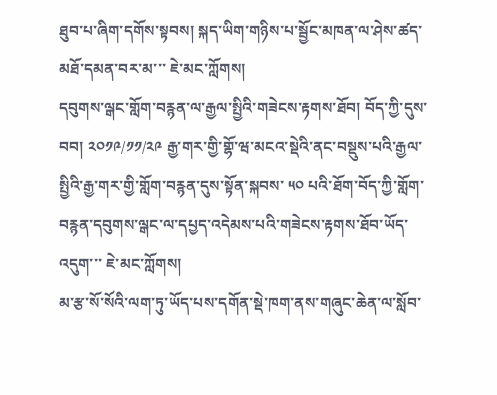ཐུབ་པ་ཞིག་དགོས་སྟབས། སྐད་ཡིག་གཉིས་པ་སྦྱོང་མཁན་ལ་ཤེས་ཚད་མཐོ་དམན་བར་མ་་་ ཇེ་མང་ཀློགས།
དབུགས་ལྒང་གློག་བརྙན་ལ་རྒྱལ་སྤྱིའི་གཟེངས་རྟགས་ཐོབ། བོད་ཀྱི་དུས་བབ། ༢༠༡༩/༡༡/༢༩ རྒྱ་གར་གྱི་གྷོ་ཝ་མངའ་སྡེའི་ནང་བསྡུས་པའི་རྒྱལ་སྤྱིའི་རྒྱ་གར་གྱི་གློག་བརྙན་དུས་སྟོན་སྐབས་ ༥༠ པའི་ཐོག་བོད་ཀྱི་གློག་བརྙན་དབུགས་ལྒང་ལ་དཔྱད་འདེམས་པའི་གཟེངས་རྟགས་ཐོབ་ཡོད་འདུག་་་ ཇེ་མང་ཀློགས།
མ་རྩ་སོ་སོའི་ལག་ཏུ་ཡོད་པས་དགོན་སྡེ་ཁག་ནས་གཞུང་ཆེན་ལ་སློབ་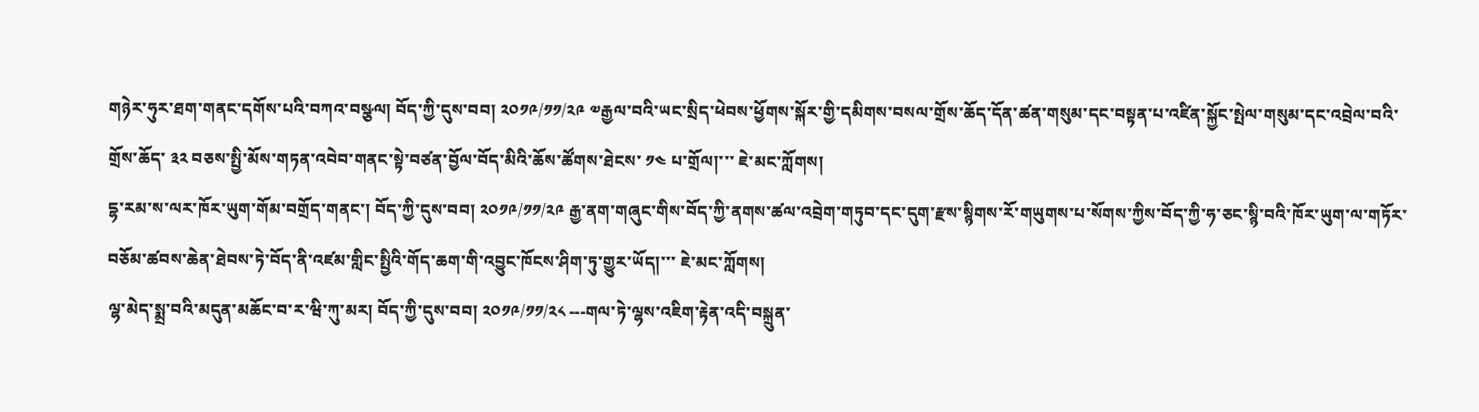གཉེར་ཧུར་ཐག་གནང་དགོས་པའི་བཀའ་བསྩལ། བོད་ཀྱི་དུས་བབ། ༢༠༡༩/༡༡/༢༩ ༧རྒྱལ་བའི་ཡང་སྲིད་ཕེབས་ཕྱོགས་སྐོར་གྱི་དམིགས་བསལ་གྲོས་ཆོད་དོན་ཚན་གསུམ་དང་བསྟན་པ་འཛིན་སྐྱོང་སྤེལ་གསུམ་དང་འབྲེལ་བའི་གྲོས་ཆོད་ ༣༢ བཅས་སྤྱི་མོས་གཏན་འབེབ་གནང་སྟེ་བཙན་བྱོལ་བོད་མིའི་ཆོས་ཚོགས་ཐེངས་ ༡༤ པ་གྲོལ།་་་ ཇེ་མང་ཀློགས།
དྷ་རམ་ས་ལར་ཁོར་ཡུག་གོམ་བགྲོད་གནང་། བོད་ཀྱི་དུས་བབ། ༢༠༡༩/༡༡/༢༩ རྒྱ་ནག་གཞུང་གིས་བོད་ཀྱི་ནགས་ཚལ་འབྲེག་གཏུབ་དང་དུག་རྫས་སྙིགས་རོ་གཡུགས་པ་སོགས་ཀྱིས་བོད་ཀྱི་ཧ་ཅང་སྙི་བའི་ཁོར་ཡུག་ལ་གཏོར་བཅོམ་ཚབས་ཆེན་ཐེབས་ཏེ་བོད་ནི་འཛམ་གླིང་སྤྱིའི་གོད་ཆག་གི་འབྱུང་ཁོངས་ཤིག་ཏུ་གྱུར་ཡོད།་་་ ཇེ་མང་ཀློགས།
ལྷ་མེད་སྨྲ་བའི་མདུན་མཆོང་བ་ར་ཝི་ཀུ་མར། བོད་ཀྱི་དུས་བབ། ༢༠༡༩/༡༡/༢༨ ---གལ་ཏེ་ལྷས་འཇིག་རྟེན་འདི་བསྐྲུན་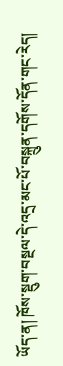ཡོད་ན། ཁོས་སྡུག་བསྔལ་དེ་འདྲ་མང་པོ་བསྐྲུན་དགོས་དོན་གང་རེད།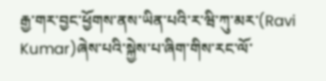རྒྱ་གར་བྱང་ཕྱོགས་ནས་ཡིན་པའི་ར་ཝི་ཀུ་མར་(Ravi Kumar)ཞེས་པའི་སྐྱེས་པ་ཞིག་གིས་རང་ལོ་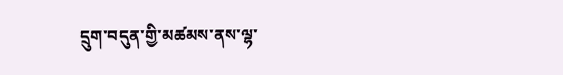དྲུག་བདུན་གྱི་མཚམས་ནས་ལྷ་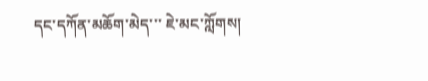དང་དཀོན་མཆོག་མེད་་་ ཇེ་མང་ཀློགས།